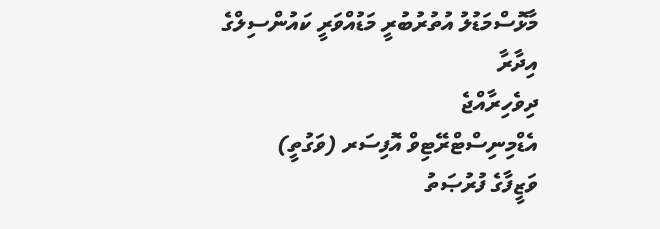މާޅޮސްމަޑުލު އުތުރުބުރީ މަޑުއްވަރީ ކައުންސިލްގެ އިދާރާ
ދިވެހިރާއްޖެ
އެޑްމިނިސްޓްރޭޓިވް އޮފިސަރ (ވަގުތީ)
ވަޒީފާގެ ފުރުޞަތު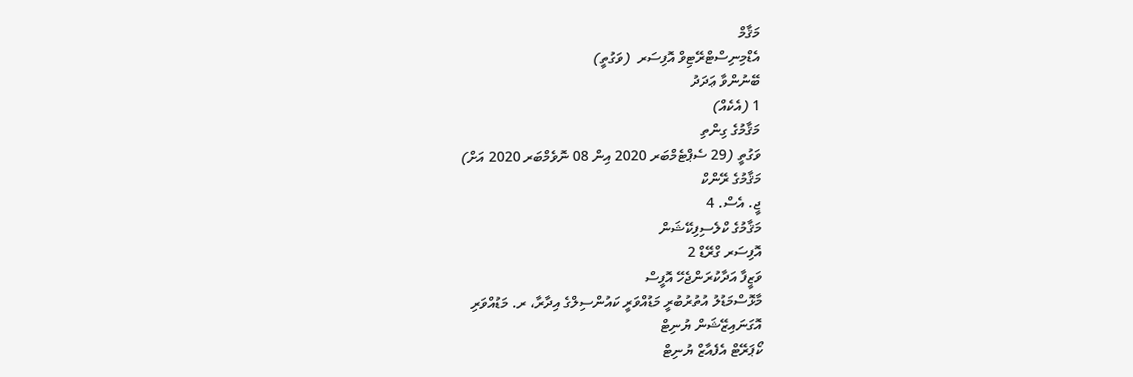މަޤާމް
އެޑްމިނިސްޓްރޭޓިވް އޮފިސަރ  (ވަގުތީ)
ބޭނުންވާ ޢަދަދު
1 (އެކެއް)
މަޤާމުގެ ގިންތި
ވަގުތީ (29 ސެޕްޓެމްބަރ 2020 އިން 08 ނޮވެމްބަރ 2020 އަށް)
މަޤާމުގެ ރޭންކް
ޖީ. އެސް. 4
މަޤާމުގެ ކްލެސިފިކޭޝަން
އޮފިސަރ ގްރޭޑް 2
ވަޒީފާ އަދާކުރަންޖެހޭ އޮފީސް
މާޅޮސްމަޑުލު އުތުރުބުރީ މަޑުއްވަރީ ކައުންސިލްގެ އިދާރާ، ރ. މަޑުއްވަރި
އޮގަނައިޒޭޝަން ޔުނިޓް
ކޯޕަރޭޓް އެފެއާޒް ޔުނިޓް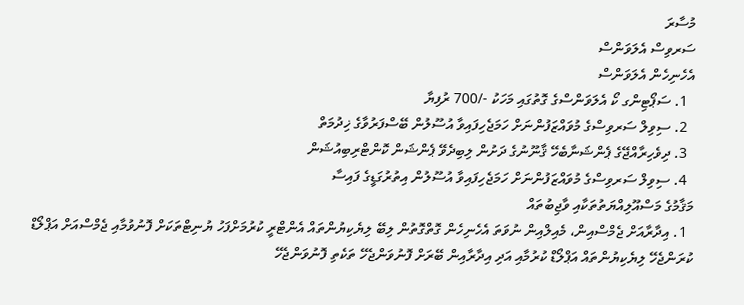މުސާރަ
ސަރވިސް އެލަވަންސް
އެހެނިހެން އެލަވަންސް
  1. ސަޕޯޓިންގ ކޯ އެލަވަންސްގެ ގޮތުގައި މަހަކު -/700 ރުފިޔާ
  2. ސިވިލް ސަރވިސްގެ މުވައްޒަފުންނަށް ހަމަޖެހިފައިވާ އުސޫލުން ބޭސްފަރުވާގެ ޚިދުމަތް
  3. ދިވެހިރާއްޖޭގެ ޕެންޝަނާބެހޭ ޤާނޫނުގެ ދަށުން ލިބިދެވޭ ޕެންޝަން ކޮންޓްރިބިއުޝަން
  4. ސިވިލް ސަރވިސްގެ މުވައްޒަފުންނަށް ހަމަޖެހިފައިވާ އުސޫލުން އިތުރުގަޑީގެ ފައިސާ
މަޤާމުގެ މަސްއޫލިއްޔަތުތަކާއި ވާޖިބުތައް
  1. އިދާރާއަށް ޖެމްސްއިން، މެއިލްއިން ނުވަތަ އެހެނިހެން ގޮތްގޮތުން ލިބޭ ލިޔެކިޔުންތައް އެންޓްރީ ކުރުމަށްފަހު ޔުނިޓްތަކަށް ފޮނުވުމާއި ޖެމްސްއަށް އަޕްލޯޑް ކުރަންޖެހޭ ލިޔެކިޔުންތައް އަޕްލޯޑް ކުރުމާއި އަދި އިދާރާއިން ބޭރަށް ފޮނުވަންޖެހޭ ތަކެތި ފޮނުވަންޖެހޭ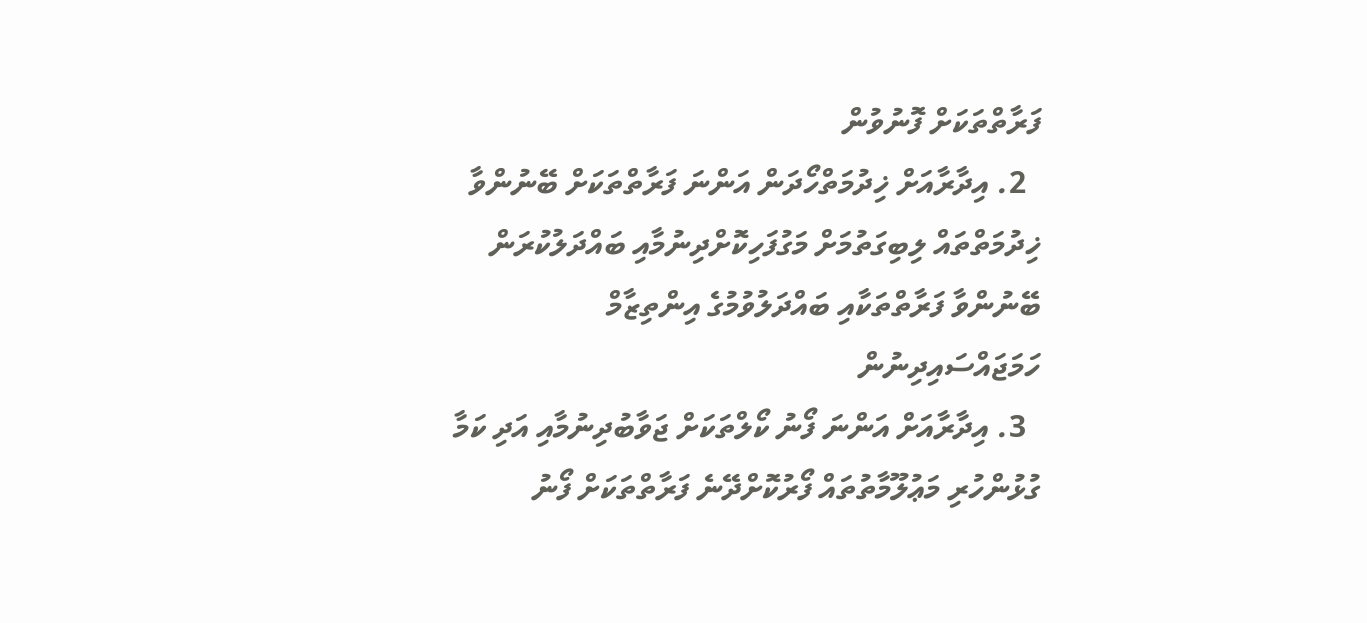ފަރާތްތަކަށް ފޮނުވުން
  2. އިދާރާއަށް ޚިދުމަތްހޯދަން އަންނަ ފަރާތްތަކަށް ބޭނުންވާ ޚިދުމަތްތައް ލިބިގަތުމަށް މަގުފަހިކޮށްދިނުމާއި ބައްދަލުކުރަން ބޭނުންވާ ފަރާތްތަކާއި ބައްދަލުވުމުގެ އިންތިޒާމް ހަމަޖައްސައިދިނުން
  3. އިދާރާއަށް އަންނަ ފޯނު ކޯލްތަކަށް ޖަވާބުދިނުމާއި އަދި ކަމާ ގުޅުންހުރި މަޢުލޫމާތުތައް ފޯރުކޮށްދޭނެ ފަރާތްތަކަށް ފޯނު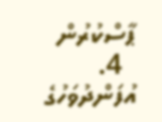ޕާސްކުރުން
  4. އުފަންދުވަހުގެ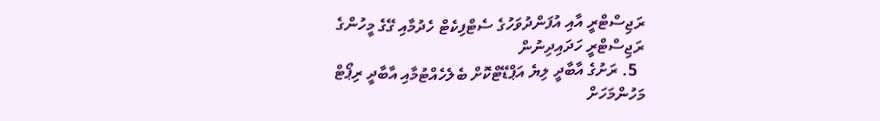ރަޖިސްޓްރީ އާއި އުފަންދުވަހުގެ ސެޓްފިކެޓް ހެދުމާއި ގޭގެ މީހުންގެ ރަޖިސްޓްރީ ހަދައިދިނުން
  5. ރަށުގެ އާބާދީ ލިޔެ އަޕްޑޭޓްކޮށް ބެލެހެއްޓުމާއި އާބާދީ ރިޕޯޓް މަހުންމަހަށް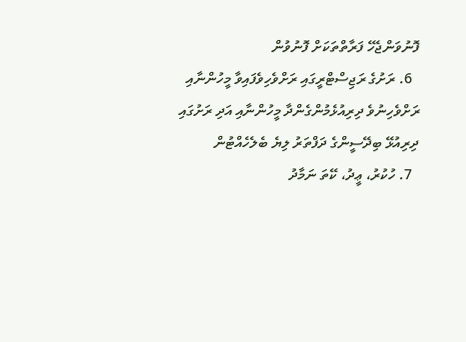ފޮނުވަންޖެހޭ ފަރާތްތަކަށް ފޮނުވުން
  6. ރަށުގެ ރަޖިސްޓްރީގައި ރަށްވެހިވެފައިވާ މީހުންނާއި ރަށްވެހިނުވެ ދިރިއުޅެމުންގެންދާ މީހުންނާއި އަދި ރަށުގައި ދިރިއުޅޭ ބިދޭސީންގެ ދަފްތަރު ލިޔެ ބެލެހެއްޓުން
  7. ހުކުރު، ޢީދު، ކޭތަ ނަމާދު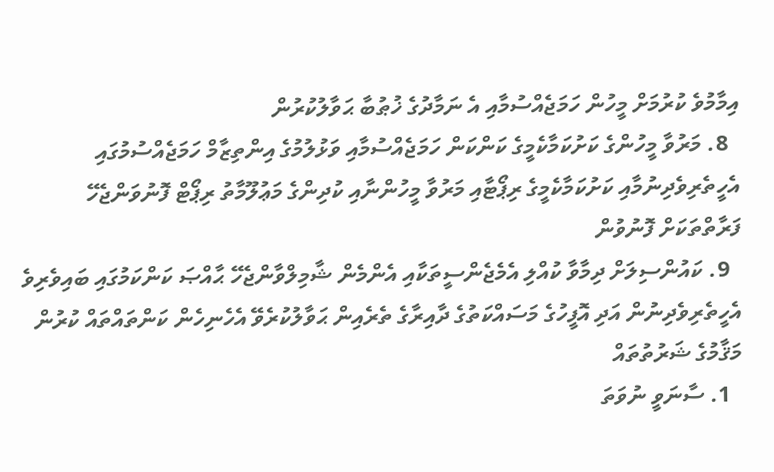އިމާމުވެ ކުރުމަށް މީހުން ހަމަޖެއްސުމާއި އެ ނަމާދުގެ ޚުޠުބާ ޙަވާލުކުރުން
  8. މަރުވާ މީހުންގެ ކަށުކަމާކެމީގެ ކަންކަން ހަމަޖެއްސުމާއި ވަޅުލުމުގެ އިންތިޒާމް ހަމަޖެއްސުމުގައި އެހީތެރިވެދިނުމާއި ކަށުކަމާކެމީގެ ރިޕޯޓާއި މަރުވާ މީހުންނާއި ކުދިންގެ މަޢުލޫމާތު ރިޕޯޓް ފޮނުވަންޖެހޭ ފަރާތްތަކަށް ފޮނުވުން
  9. ކައުންސިލަށް ދިމާވާ ކުއްލި އެމެޖެންސީތަކާއި އެންމެން ޝާމިލްވާންޖެހޭ ޙާއްޞަ ކަންކަމުގައި ބައިވެރިވެ އެހީތެރިވެދިނުން އަދި އޮފީހުގެ މަސައްކަތުގެ ދާއިރާގެ ތެރެއިން ޙަވާލުކުރެވޭ އެހެނިހެން ކަންތައްތައް ކުރުން
މަޤާމުގެ ޝަރުތުތައް
  1. ސާނަވީ ނުވަތަ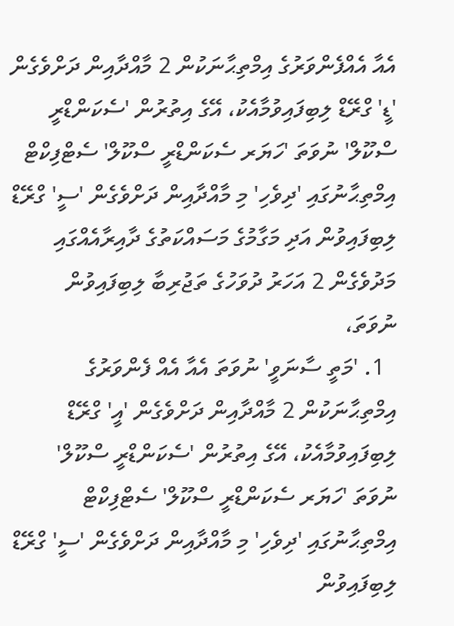އެއާ އެއްފެންވަރުގެ އިމްތިޙާނަކުން 2 މާއްދާއިން ދަށްވެގެން 'ޑީ' ގްރޭޑް ލިބިފައިވުމާއެކު، އޭގެ އިތުރުން 'ސެކަންޑްރީ ސްކޫލް' ނުވަތަ 'ހަޔަރ ސެކަންޑްރީ ސްކޫލް' ސެޓްފިކްޓް އިމްތިޙާނުގައި 'ދިވެހި' މި މާއްދާއިން ދަށްވެގެން 'ސީ' ގްރޭޑް ލިބިފައިވުން އަދި މަގާމުގެ މަސައްކަތުގެ ދާއިރާއެއްގައި މަދުވެގެން 2 އަހަރު ދުވަހުގެ ތަޖުރިބާ ލިބިފައިވުން
ނުވަތަ،
  1. 'މަތީ ސާނަވީ' ނުވަތަ އެއާ އެއް ފެންވަރުގެ އިމްތިޙާނަކުން 2 މާއްދާއިން ދަށްވެގެން 'އީ' ގްރޭޑް ލިބިފައިވުމާއެކު، އޭގެ އިތުރުން 'ސެކަންޑްރީ ސްކޫލް' ނުވަތަ 'ހަޔަރ ސެކަންޑްރީ ސްކޫލް' ސެޓްފިކްޓް އިމްތިޙާނުގައި 'ދިވެހި' މި މާއްދާއިން ދަށްވެގެން 'ސީ' ގްރޭޑް ލިބިފައިވުން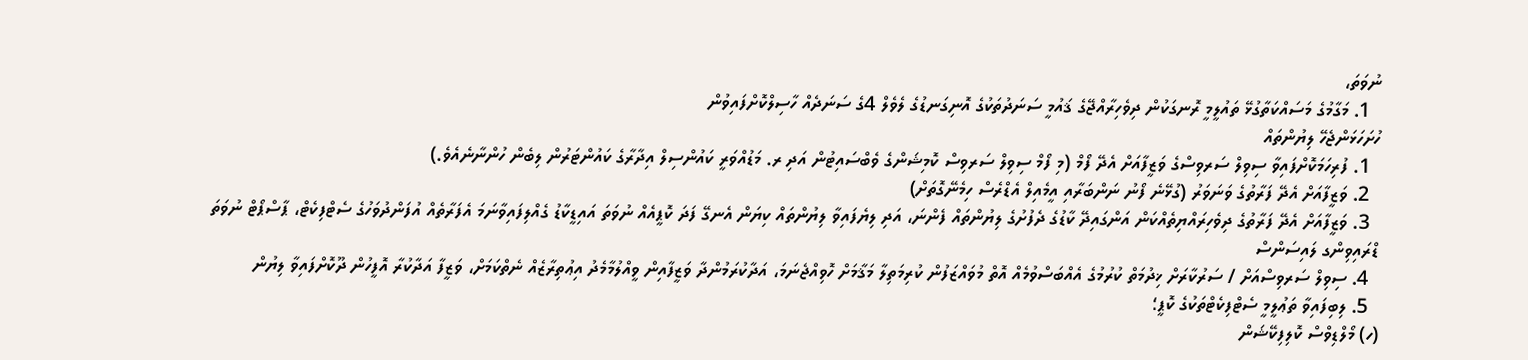ނުވަތަ،
  1. މަގާމުގެ މަސައްކަތާގުޅޭ ތައުލީމީ ރޮނގަކުން ދިވެހިރާއްޖޭގެ ޤައުމީ ސަނަދުތަކުގެ އޮނިގަނޑުގެ ލެވެލް 4ގެ ސަނަދެއް ހާސިލްކޮށްފައިވުން
ހުށަހަޅަންޖެހޭ ލިޔުންތައް
  1. ފުރިހަމަކޮށްފައިވާ ސިވިލް ސަރވިސްގެ ވަޒީފާއަށް އެދޭ ފޯމް (މި ފޯމް ސިވިލް ސަރވިސް ކޮމިޝަންގެ ވެބްސައިޓުން އަދި ރ. މަޑުއްވަރީ ކައުންސިލް އިދާރާގެ ކައުންޓަރުން ލިބެން ހުންނާނެއެވެ.)
  2. ވަޒީފާއަށް އެދޭ ފަރާތުގެ ވަނަވަރު (ގުޅޭނެ ފޯނު ނަންބަރާއި އީމެއިލް އެޑްރެސް ހިމެނޭގޮތަށް)
  3. ވަޒީފާއަށް އެދޭ ފަރާތުގެ ދިވެހިރައްޔިތެއްކަން އަންގައިދޭ ކާޑުގެ ދެފުށުގެ ލިޔުންތައް ފެންނަ، އަދި ލިޔެފައިވާ ލިޔުންތައް ކިޔަން އެނގޭ ފަދަ ކޮޕީއެއް ނުވަތަ އައިޑީކާޑު ގެއްލިފައިވާނަމަ އެފަރާތެއް އުފަންދުވަހުގެ ސެޓްފިކެޓް، ޕާސްޕޯޓް ނުވަތަ ޑްރައިވިންގ ލައިސަންސް
  4. ސިވިލް ސަރވިސްއަށް / ސަރުކާރަށް ޚިދުމަތް ކުރުމުގެ އެއްބަސްވުމެއް އޮތް މުވައްޒަފުން ކުރިމަތިލާ މަޤާމަށް ހޮވިއްޖެނަމަ، އަދާކުރަމުންދާ ވަޒީފާއިން ވީއްލުމާމެދު އިޢުތިރާޒެއް ނެތްކަމަށް، ވަޒީފާ އަދާކުރާ އޮފީހުން ދޫކޮށްފައިވާ ލިޔުން
  5. ލިބިފައިވާ ތަޢުލީމީ ސެޓްފިކެޓްތަކުގެ ކޮޕީ؛
(ހ) މޯލްޑިވްސް ކޮލިފިކޭޝަން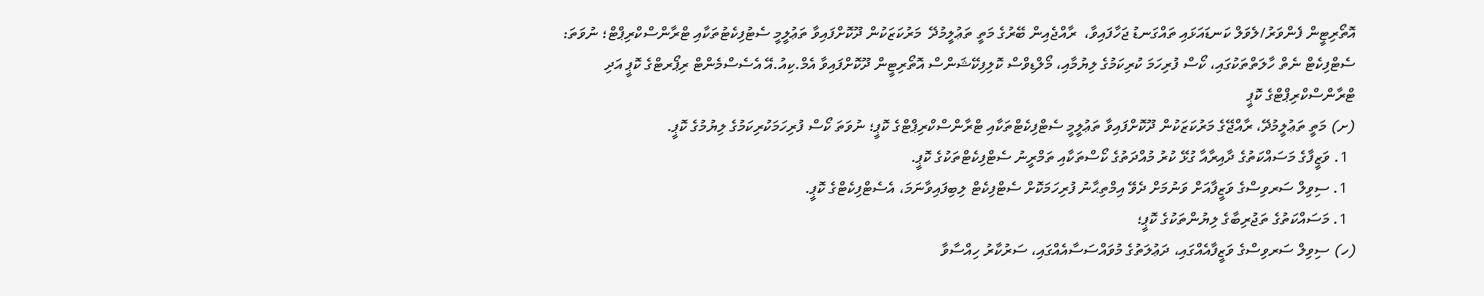އޮތޯރިޓީން ފެންވަރު/ލެވަލް ކަނޑައަޅައި ތައްގަނޑު ޖަހާފައިވާ،  ރާއްޖެއިން ބޭރުގެ މަތީ ތަޢުލީމުދޭ  މަރުކަޒަކުން ދޫކޮށްފައިވާ ތަޢުލީމީ ސެޓުފިކެޓުތަކާއި ޓްރާންސްކްރިޕްޓް؛ ނުވަތަ: ސެޓްފިކެޓް ނެތް ހާލަތްތަކުގައި، ކޯސް ފުރިހަމަ ކުރިކަމުގެ ލިޔުމާއި، މޯލްޑިވްސް ކޮލިފިކޭޝަންސް އޮތޯރިޓީން ދޫކޮށްފައިވާ އެމް.ކިއު.އޭ އެސެސްމެންޓް ރިޕޯރޓްގެ ކޮޕީ އަދި ޓްރާންސްކްރިޕްޓްގެ ކޮޕީ
(ށ) މަތީ ތަޢުލީމުދޭ، ރާއްޖޭގެ މަރުކަޒަކުން ދޫކޮށްފައިވާ ތަޢުލީމީ ސެޓްފިކެޓްތަކާއި ޓްރާންސްކްރިޕްޓްގެ ކޮޕީ؛ ނުވަތަ ކޯސް ފުރިހަމަކުރިކަމުގެ ލިޔުމުގެ ކޮޕީ.
  1. ވަޒީފާގެ މަސައްކަތުގެ ދާއިރާއާ ގުޅޭ ކުރު މުއްދަތުގެ ކޯސްތަކާއި ތަމްރީނު ސެޓްފިކެޓްތަކުގެ ކޮޕީ.
  1. ސިވިލް ސަރވިސްގެ ވަޒީފާއަށް ވަނުމަށް ދެވޭ އިމްތިޙާނު ފުރިހަމަކޮށް ސެޓްފިކެޓް ލިބިފައިވާނަމަ، އެސެޓްފިކެޓްގެ ކޮޕީ.
  1. މަސައްކަތުގެ ތަޖުރިބާގެ ލިޔުންތަކުގެ ކޮޕީ؛
(ހ) ސިވިލް ސަރވިސްގެ ވަޒީފާއެއްގައި، ދަޢުލަތުގެ މުވައްސަސާއެއްގައި، ސަރުކާރު ހިއްސާވާ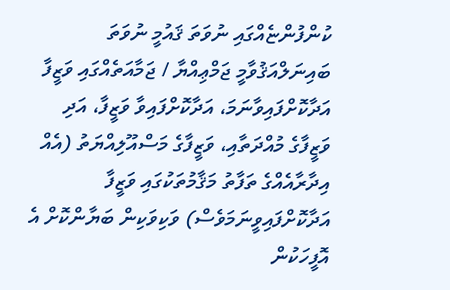ކުންފުންޏެއްގައި ނުވަތަ ޤައުމީ ނުވަތަ ބައިނަލްއަޤުވާމީ ޖަމްޢިއްޔާ / ޖަމާއަތެއްގައި ވަޒީފާ އަދާކޮށްފައިވާނަމަ، އަދާކޮށްފައިވާ ވަޒީފާ، އަދި ވަޒީފާގެ މުއްދަތާއި، ވަޒީފާގެ މަސްއޫލިއްޔަތު (އެއް އިދާރާއެއްގެ ތަފާތު މަޤާމުތަކުގައި ވަޒީފާ އަދާކޮށްފައިވީނަމަވެސް) ވަކިވަކިން ބަޔާންކޮށް އެ އޮފީހަކުން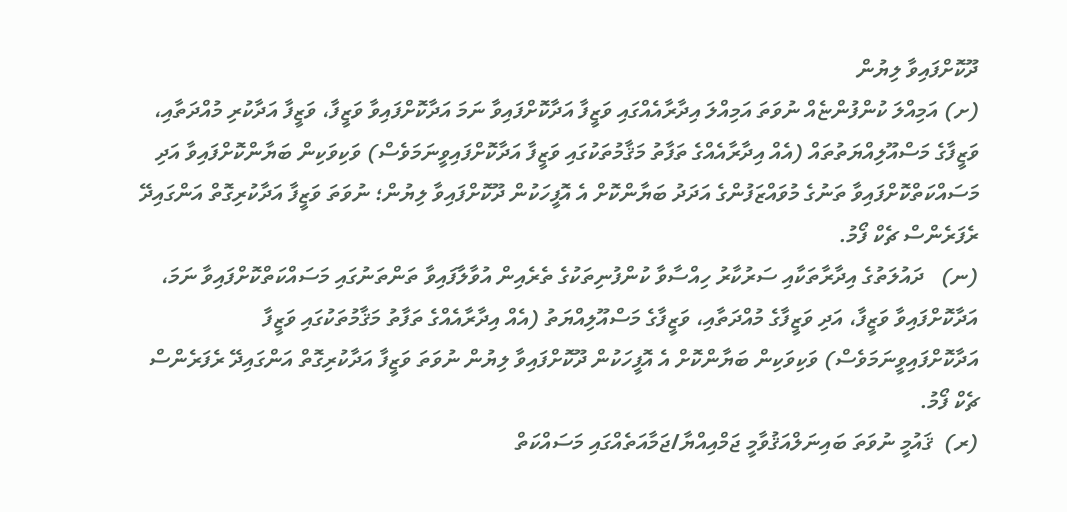ދޫކޮށްފައިވާ ލިޔުން
(ށ) އަމިއްލަ ކުންފުންޏެއް ނުވަތަ އަމިއްލަ އިދާރާއެއްގައި ވަޒީފާ އަދާކޮށްފައިވާ ނަމަ އަދާކޮށްފައިވާ ވަޒީފާ، ވަޒީފާ އަދާކުރި މުއްދަތާއި، ވަޒީފާގެ މަސްއޫލިއްޔަތުތައް (އެއް އިދާރާއެއްގެ ތަފާތު މަޤާމުތަކުގައި ވަޒީފާ އަދާކޮށްފައިވީނަމަވެސް) ވަކިވަކިން ބަޔާންކޮށްފައިވާ އަދި މަސައްކަތްކޮށްފައިވާ ތަނުގެ މުވައްޒަފުންގެ އަދަދު ބަޔާންކޮށް އެ އޮފީހަކުން ދޫކޮށްފައިވާ ލިޔުން؛ ނުވަތަ ވަޒީފާ އަދާކުރިގޮތް އަންގައިދޭ ރެފަރެންސް ޗެކް ފޯމު.
(ނ)   ދައުލަތުގެ އިދާރާތަކާއި ސަރުކާރު ހިއްސާވާ ކުންފުނިތަކުގެ ތެރެއިން އުވާލާފައިވާ ތަންތަނުގައި މަސައްކަތްކޮށްފައިވާ ނަމަ،  އަދާކޮށްފައިވާ ވަޒީފާ، އަދި ވަޒީފާގެ މުއްދަތާއި، ވަޒީފާގެ މަސްއޫލިއްޔަތު (އެއް އިދާރާއެއްގެ ތަފާތު މަޤާމުތަކުގައި ވަޒީފާ އަދާކޮށްފައިވީނަމަވެސް) ވަކިވަކިން ބަޔާންކޮށް އެ އޮފީހަކުން ދޫކޮށްފައިވާ ލިޔުން ނުވަތަ ވަޒީފާ އަދާކުރިގޮތް އަންގައިދޭ ރެފަރެންސް ޗެކް ފޯމު.
(ރ)  ޤައުމީ ނުވަތަ ބައިނަލްއަޤުވާމީ ޖަމްއިއްޔާ/ޖަމާއަތެއްގައި މަސައްކަތް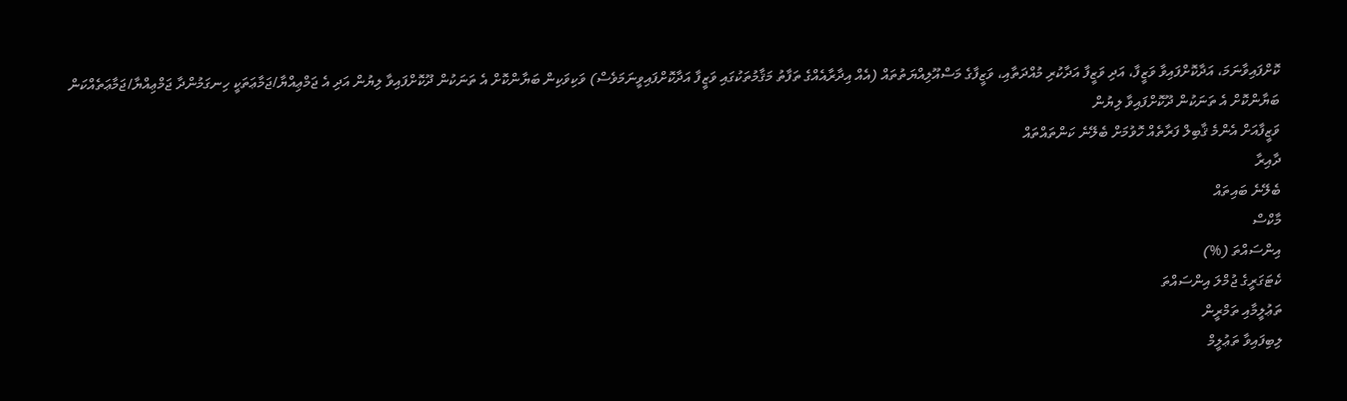ކޮށްފައިވާނަމަ، އަދާކޮށްފައިވާ ވަޒީފާ، އަދި ވަޒީފާ އަދާކުރި މުއްދަތާއި، ވަޒީފާގެ މަސްއޫލިއްޔަތުތައް (އެއް އިދާރާއެއްގެ ތަފާތު މަޤާމުތަކުގައި ވަޒީފާ އަދާކޮށްފައިވީނަމަވެސް) ވަކިވަކިން ބަޔާންކޮށް އެ ތަނަކުން ދޫކޮށްފައިވާ ލިޔުން އަދި އެ ޖަމްޢިއްޔާ/ޖަމާޢަތަކީ ހިނގަމުންދާ ޖަމްޢިއްޔާ/ޖަމާޢަތެއްކަން ބަޔާންކޮށް އެ ތަނަކުން ދޫކޮށްފައިވާ ލިޔުން
ވަޒީފާއަށް އެންމެ ޤާބިލް ފަރާތެއް ހޮވުމަށް ބެލޭނެ ކަންތައްތައް
ދާއިރާ
ބެލޭނެ ބައިތައް
މާކްސް
އިންސައްތަ (%)
ކެޓަގަރީގެ ޖުމްލަ އިންސައްތަ
ތަޢުލީމާއި ތަމްރީން
ލިބިފައިވާ ތަޢުލީމް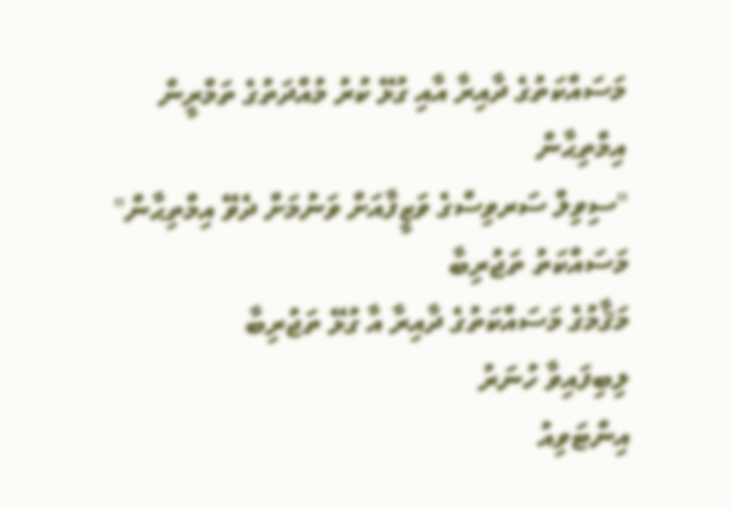މަސައްކަތުގެ ދާއިރާ އާއި ގުޅޭ ކުރު މުއްދަތުގެ ތަމްރީން
އިމްތިޙާން
"ސިވިލް ސަރވިސްގެ ވަޒީފާއަށް ވަނުމަށް ދެވޭ އިމްތިޙާން"
މަސައްކަތު ތަޖުރިބާ
މަޤާމުގެ މަސައްކަތުގެ ދާއިރާ އާ ގުޅޭ ތަޖުރިބާ
ލިބިފައިވާ ހުނަރު
އިންޓަވިއު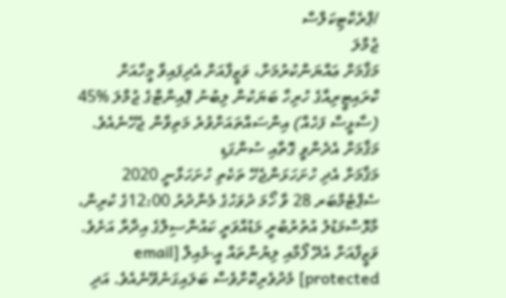/ޕްރެކްޓިކަލްސް
ޖުމްލަ
މަޤާމަށް ޢައްޔަންކުރުމަށް، ވަޒީފާއަށް އެދިފައިވާ މީހާއަށް ކްރައިޓީރިއާގެ ހުރިހާ ބަޔަކުން ލިބުނު ޕޮއިންޓްގެ ޖުމްލަ %45 (ސާޅީސް ފަހެއް) އިންސައްތައަށްވުރެ މަތިވާން ޖެހޭނެއެވެ.
މަޤާމަށް އެދެންވީ ގޮތާއި ސުންގަޑި
މަޤާމަށް އެދި ހުށަހަޅަންޖެހޭ ތަކެތި ހުށަހަޅާނީ 2020 ސެޕްޓެމްބަރ 28 ވާ ހޯމަ ދުވަހުގެ މެންދުރު 12:00ގެ ކުރިން، މާޅޮސްމަޑުލު އުތުރުބުރީ މަޑުއްވަރީ ކައުންސިލްގެ އިދާރާ އަށެވެ. ވަޒީފާއަށް އެދޭ ފޯމާއި ލިޔުންތައް އީ-މެއިލް [email protected] މެދުވެރިކޮށްވެސް ބަލައިގަނެވޭނެއެވެ. އަދި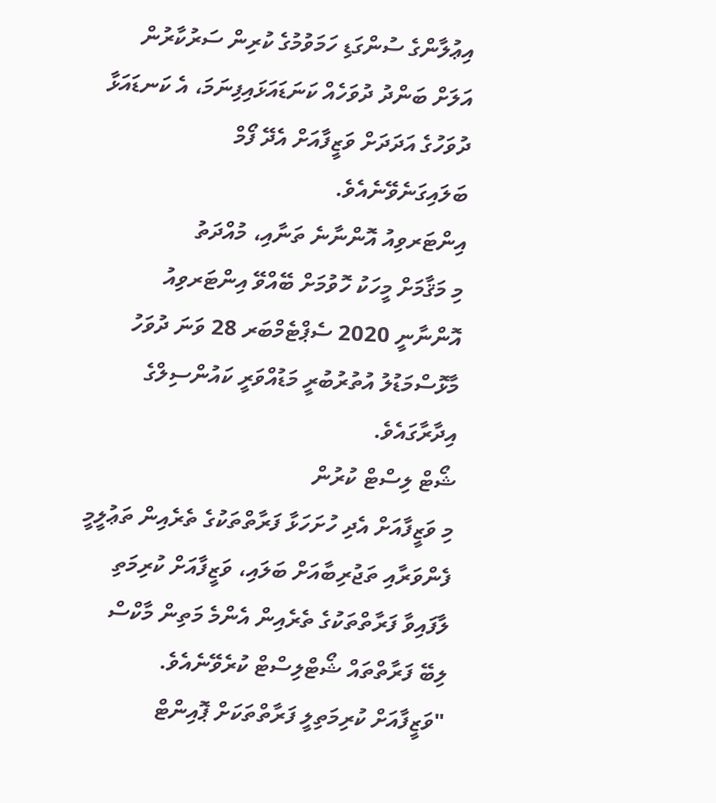އިޢުލާންގެ ސުންގަޑި ހަމަވުމުގެ ކުރިން ސަރުކާރުން އަލަށް ބަންދު ދުވަހެއް ކަނަޑައަޅައިފިނަމަ، އެ ކަނޑައަޅާ ދުވަހުގެ އަދަދަށް ވަޒީފާއަށް އެދޭ ފޯމް ބަލައިގަނެވޭނެއެވެ.
އިންޓަރވިއު އޮންނާނެ ތަނާއި، މުއްދަތު
މި މަޤާމަށް މީހަކު ހޮވުމަށް ބޭއްވޭ އިންޓަރވިއު އޮންނާނީ 2020 ސެޕްޓެމްބަރ 28 ވަނަ ދުވަހު މާޅޮސްމަޑުލު އުތުރުބުރީ މަޑުއްވަރީ ކައުންސިލްގެ އިދާރާގައެވެ.
ޝޯޓް ލިސްޓް ކުރުން
މި ވަޒީފާއަށް އެދި ހުށަހަޅާ ފަރާތްތަކުގެ ތެރެއިން ތަޢުލީމީ ފެންވަރާއި ތަޖުރިބާއަށް ބަލައި، ވަޒީފާއަށް ކުރިމަތި ލާފައިވާ ފަރާތްތަކުގެ ތެރެއިން އެންމެ މަތިން މާކްސް ލިބޭ ފަރާތްތައް ޝޯޓްލިސްޓް ކުރެވޭނެއެވެ.
"ވަޒީފާއަށް ކުރިމަތިލީ ފަރާތްތަކަށް ޕޮއިންޓް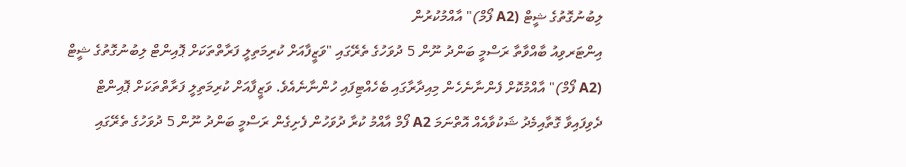ލިބުނުގޮތުގެ ޝީޓް (A2 ފޯމް)" އާއްމުކުރުން
އިންޓަރވިއު ބާއްވާތާ ރަސްމީ ބަންދު ނޫން 5 ދުވަހުގެ ތެރޭގައި "ވަޒީފާއަށް ކުރިމަތިލީ ފަރާތްތަކަށް ޕޮއިންޓް ލިބުނުގޮތުގެ ޝީޓް (A2 ފޯމް)" އާއްމުކޮށް ފެންނާނެހެން މިއިދާރާގައި ބެހެއްޓިފައި ހުންނާނެއެވެ. ވަޒީފާއަށް ކުރިމަތިލީ ފަރާތްތަކަށް ޕޮއިންޓް ދެވިފައިވާ ގޮތާއިމެދު ޝަކުވާއެއް އޮތްނަމަ A2 ފޯމް އާއްމު ކުރާ ދުވަހުން ފެށިގެން ރަސްމީ ބަންދު ނޫން 5 ދުވަހުގެ ތެރޭގައި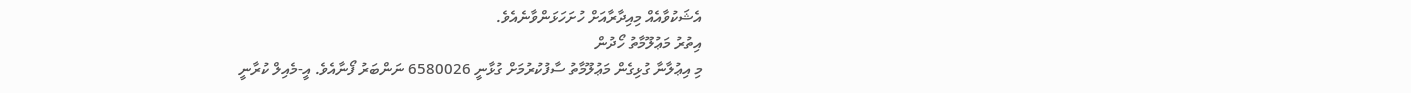އެޝަކުވާއެއް މިއިދާރާއަށް ހުށަހަޅަންވާނެއެވެ.
އިތުރު މަޢުލޫމާތު ހޯދުން
މި އިޢުލާނާ ގުޅިގެން މަޢުލޫމާތު ސާފުކުރުމަށް ގުޅާނީ 6580026 ނަންބަރު ފޯނާއެވެ. އީ-މެއިލް ކުރާނީ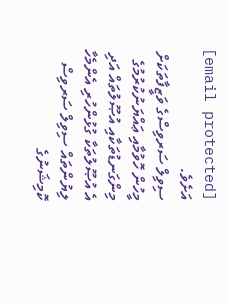[email protected] އަށެވެ.
ސިވިލް ސަރވިސްގެ ވަޒީފާތަކަށް މީހުން ހޮވުމާއި ޢައްޔަނުކުރުމުގެ މިންގަނޑުތަކާއި އުޞޫލުތައް އަދި އެ އުޞޫލުތަކާ ގުޅުންހުރި އެންމެހާ ލިޔުންތައް ސިވިލް ސަރވިސް ކޮމިޝަނުގެ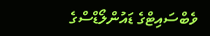ވެބްސައިޓްގެ ޑައުންލޯޑްސްގެ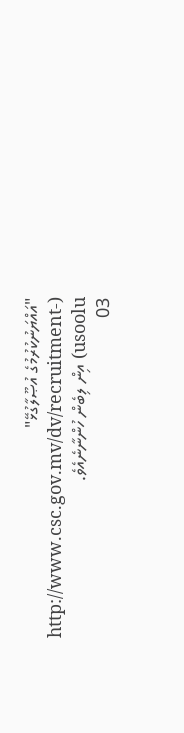"އައްޔަނުކުރުމުގެ އުޞޫލާގުޅޭ" (http://www.csc.gov.mv/dv/recruitment-usoolu) އިން ލިބެން ހުންނާނެއެވެ.
03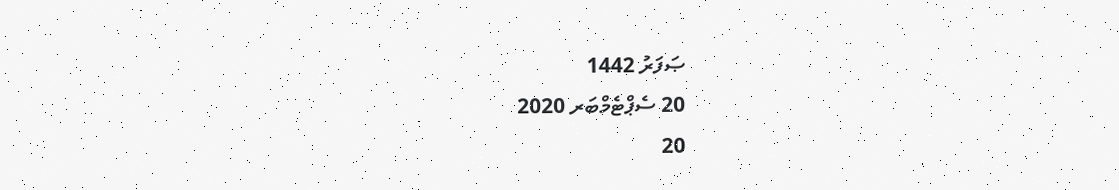ޞަފަރު 1442
20 ސެޕްޓެމްބަރ 2020
20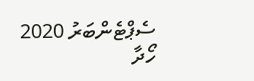ސެޕްޓެންބަރު 2020
ހޯދާ